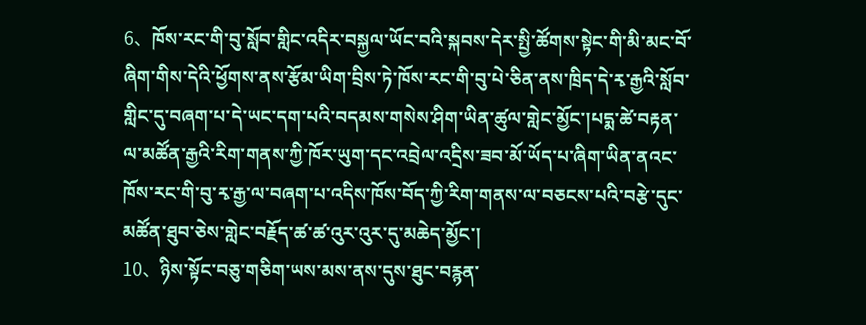6、ཁོས་རང་གི་བུ་སློབ་གླིང་འདིར་བསྐྱལ་ཡོང་བའི་སྐབས་དེར་སྤྱི་ཚོགས་སྟེང་གི་མི་མང་བོ་ཞིག་གིས་དེའི་ཕྱོགས་ནས་རྩོམ་ཡིག་བྲིས་ཏེ་ཁོས་རང་གི་བུ་པེ་ཅིན་ནས་ཁྲིད་དེ་རྭ་རྒྱའི་སློབ་གླིང་དུ་བཞག་པ་དེ་ཡང་དག་པའི་བདམས་གསེས་ཤིག་ཡིན་ཚུལ་གླེང་མྱོང་།པདྨ་ཚེ་བརྟན་ལ་མཚོན་རྒྱའི་རིག་གནས་ཀྱི་ཁོར་ཡུག་དང་འབྲེལ་འདྲིས་ཟབ་མོ་ཡོད་པ་ཞིག་ཡིན་ནའང་ཁོས་རང་གི་བུ་རྭ་རྒྱ་ལ་བཞག་པ་འདིས་ཁོས་བོད་ཀྱི་རིག་གནས་ལ་བཅངས་པའི་བརྩེ་དུང་མཚོན་ཐུབ་ཅེས་གླེང་བརྗོད་ཚ་ཚ་འུར་འུར་དུ་མཆེད་མྱོང་།
10、ཉིས་སྟོང་བཅུ་གཅིག་ཡས་མས་ནས་དུས་ཐུང་བརྙན་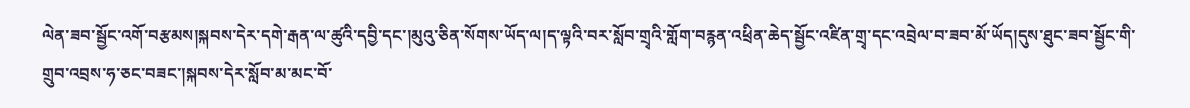ལེན་ཟབ་སྦྱོང་འགོ་བརྩམས།སྐབས་དེར་དགེ་རྒན་ལ་ཚུའི་དབྱི་དང་།མུའུ་ཅིན་སོགས་ཡོད་ལ།ད་ལྟའི་བར་སློབ་གྲྭའི་གློག་བརྙན་འཕྲིན་ཆེད་སྦྱོང་འཛིན་གྲྭ་དང་འབྲེལ་བ་ཟབ་མོ་ཡོད།དུས་ཐུང་ཟབ་སྦྱོང་གི་གྲུབ་འབྲས་ཧ་ཅང་བཟང་།སྐབས་དེར་སློབ་མ་མང་བོ་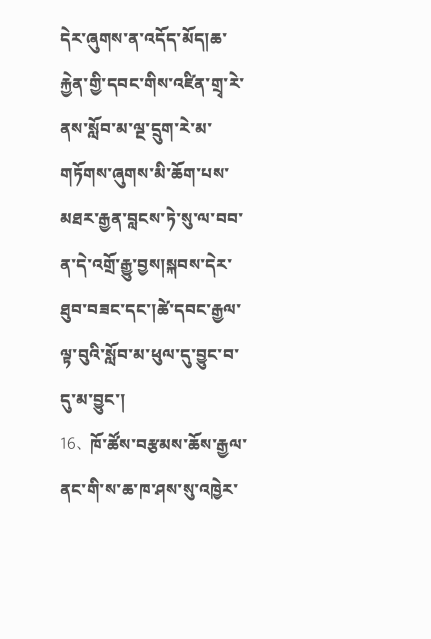དེར་ཞུགས་ན་འདོད་མོད།ཆ་རྐྱེན་གྱི་དབང་གིས་འཛིན་གྲྭ་རེ་ནས་སློབ་མ་ལྔ་དྲུག་རེ་མ་གཏོགས་ཞུགས་མི་ཆོག་པས་མཐར་རྒྱན་བླངས་ཏེ་སུ་ལ་བབ་ན་དེ་འགྲོ་རྒྱུ་བྱས།སྐབས་དེར་ཐུབ་བཟང་དང་།ཚེ་དབང་རྒྱལ་ལྟ་བུའི་སློབ་མ་ཕུལ་དུ་བྱུང་བ་དུ་མ་བྱུང་།
16、ཁོ་ཚོས་བརྩམས་ཆོས་རྒྱལ་ནང་གི་ས་ཆ་ཁ་ཤས་སུ་འཁྱེར་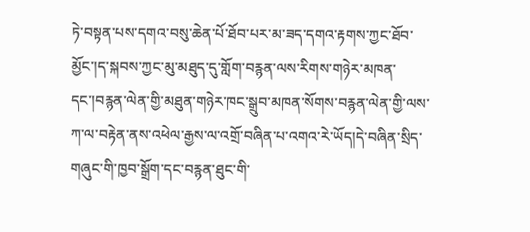ཏེ་བསྟན་པས་དགའ་བསུ་ཆེན་པོ་ཐོབ་པར་མ་ཟད་དགའ་རྟགས་ཀྱང་ཐོབ་མྱོང་།ད་སྐབས་ཀྱང་མུ་མཐུད་དུ་གློག་བརྙན་ལས་རིགས་གཉེར་མཁན་དང་།བརྙན་ལེན་གྱི་མཐུན་གཉེར་ཁང་སྒྲུབ་མཁན་སོགས་བརྙན་ལེན་གྱི་ལས་ཀ་ལ་བརྟེན་ནས་འཕེལ་རྒྱས་ལ་འགྲོ་བཞིན་པ་འགའ་རེ་ཡོད།དེ་བཞིན་སྲིད་གཞུང་གི་ཁྱབ་སྒྲོག་དང་བརྙན་ཐུང་གི་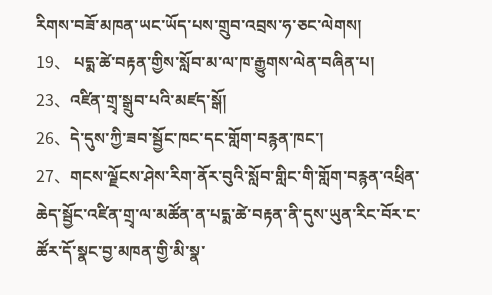རིགས་བཟོ་མཁན་ཡང་ཡོད་པས་གྲུབ་འབྲས་ཧ་ཅང་ལེགས།
19、 པདྨ་ཚེ་བརྟན་གྱིས་སློབ་མ་ལ་ཁ་རྒྱུགས་ལེན་བཞིན་པ།
23、འཛིན་གྲྭ་སྒྲུབ་པའི་མཛད་སྒོ།
26、དེ་དུས་ཀྱི་ཟབ་སྦྱོང་ཁང་དང་གློག་བརྙན་ཁང་།
27、གངས་ལྗོངས་ཤེས་རིག་ནོར་བུའི་སློབ་གླིང་གི་གློག་བརྙན་འཕྲིན་ཆེད་སྦྱོང་འཛིན་གྲྭ་ལ་མཚོན་ན་པདྨ་ཚེ་བརྟན་ནི་དུས་ཡུན་རིང་བོར་ང་ཚོར་དོ་སྣང་བྱ་མཁན་གྱི་མི་སྣ་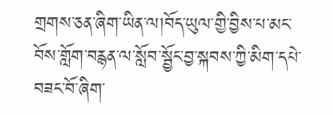གྲགས་ཅན་ཞིག་ཡིན་ལ།བོད་ཡུལ་གྱི་བྱིས་པ་མང་བོས་གློག་བརྙན་ལ་སློབ་སྦྱོང་བྱ་སྐབས་ཀྱི་མིག་དཔེ་བཟང་བོ་ཞིག་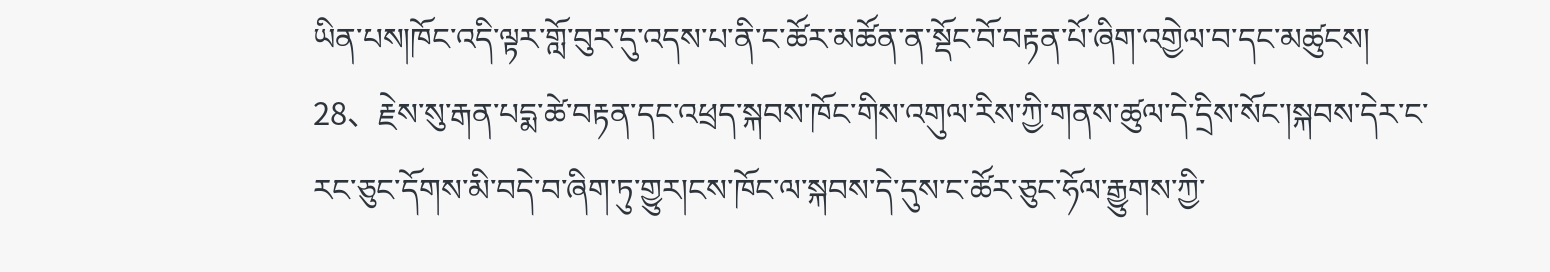ཡིན་པས།ཁོང་འདི་ལྟར་གློ་བུར་དུ་འདས་པ་ནི་ང་ཚོར་མཚོན་ན་སྡོང་བོ་བརྟན་པོ་ཞིག་འགྱེལ་བ་དང་མཚུངས།
28、རྗེས་སུ་རྒན་པདྨ་ཚེ་བརྟན་དང་འཕྲད་སྐབས་ཁོང་གིས་འགུལ་རིས་ཀྱི་གནས་ཚུལ་དེ་དྲིས་སོང་།སྐབས་དེར་ང་རང་ཅུང་དོགས་མི་བདེ་བ་ཞིག་ཏུ་གྱུར།ངས་ཁོང་ལ་སྐབས་དེ་དུས་ང་ཚོར་ཅུང་ཧོལ་རྒྱུགས་ཀྱི་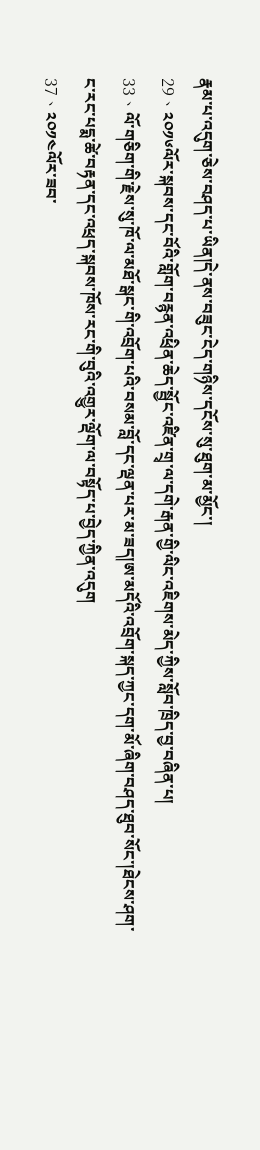རྣམ་པ་འདུག་ཅེས་བཤད་པ་ཡིན།དེ་ནས་བཟུང་ངེད་གཉིས་དངོས་སུ་ཐུག་མ་མྱོང་།
29、༢༠༡༦ལོར་སྐབས་དང་བོའི་གློག་བརྙན་འཕྲིན་ཆེད་སྦྱོང་འཛིན་གྲྭ་ལ་དགེ་རྒན་གྱི་ལིང་འཇིགས་མེད་ཀྱིས་སློབ་ཁྲིད་བྱ་བཞིན་པ།
33、ལོ་གཅིག་གི་རྗེས་སུ་ཁོ་ལ་མཐོ་སྒང་གི་འབྲོག་པའི་བསམ་བློ་དང་ལྡན་པར་མ་ཟད།ཨ་མདོའི་འབྲོག་སྐད་ཀྱང་དག་མོ་ཞིག་བཤད་ཐུབ་སོང་།ཐེངས་ཤག་ང་རང་པདྨ་ཚེ་བརྟན་དང་འཕྲད་སྐབས་ཁོས་རང་གི་བུའི་འགྱུར་ལྡོག་ལ་བསྟོད་པ་བྱེད་ཀྱིན་འདུག
37、༢༠༡༤ལོར་ཟབ་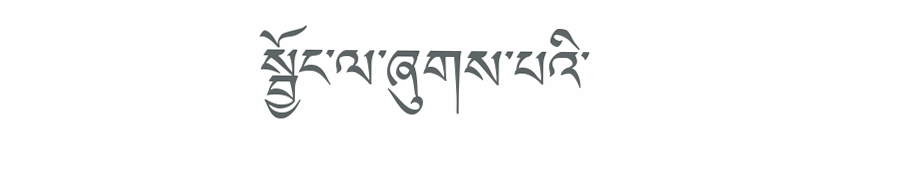སྦྱོང་ལ་ཞུགས་པའི་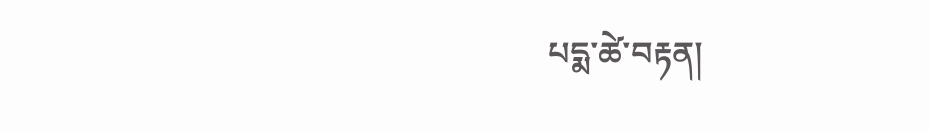པདྨ་ཚེ་བརྟན།